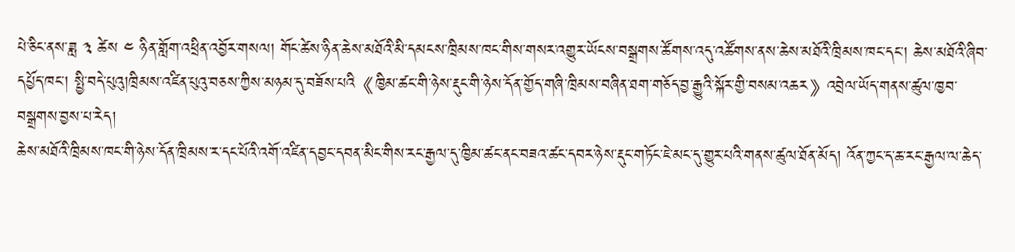པེ་ཅིང་ནས་ཟླ ༣ ཚེས ༤ ཉིན་གློག་འཕྲིན་འབྱོར་གསལ། གོང་ཚེས་ཉིན་ཆེས་མཐོའི་མི་དམངས་ཁྲིམས་ཁང་གིས་གསར་འགྱུར་ཡོངས་བསྒྲགས་ཚོགས་འདུ་འཚོགས་ནས་ཆེས་མཐོའི་ཁྲིམས་ཁང་དང་། ཆེས་མཐོའི་ཞིབ་དཔྱོད་ཁང་། སྤྱི་བདེ་པུའུ།ཁྲིམས་འཛིན་པུའུ་བཅས་ཀྱིས་མཉམ་དུ་བཟོས་པའི《ཁྱིམ་ཚང་གི་ཉེས་རྡུང་གི་ཉེས་དོན་གྱོད་གཞི་ཁྲིམས་བཞིན་ཐག་གཅོད་བྱ་རྒྱུའི་སྐོར་གྱི་བསམ་འཆར》འབྲེལ་ཡོད་གནས་ཚུལ་ཁྱབ་བསྒྲགས་བྱས་པ་རེད།
ཆེས་མཐོའི་ཁྲིམས་ཁང་གི་ཉེས་དོན་ཁྲིམས་ར་དང་པོའི་འགོ་འཛིན་དབྱང་དབན་མིང་གིས་རང་རྒྱལ་དུ་ཁྱིམ་ཚང་ནང་བཟའ་ཚང་དབར་ཉེས་རྡུང་གཏོང་ཇེ་མང་དུ་གྱུར་པའི་གནས་ཚུལ་ཐོན་མོད། འོན་ཀྱང་ད་ཆ་རང་རྒྱལ་ལ་ཆེད་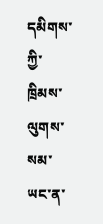དམིགས་ཀྱི་ཁྲིམས་ལུགས་སམ་ཡང་ན་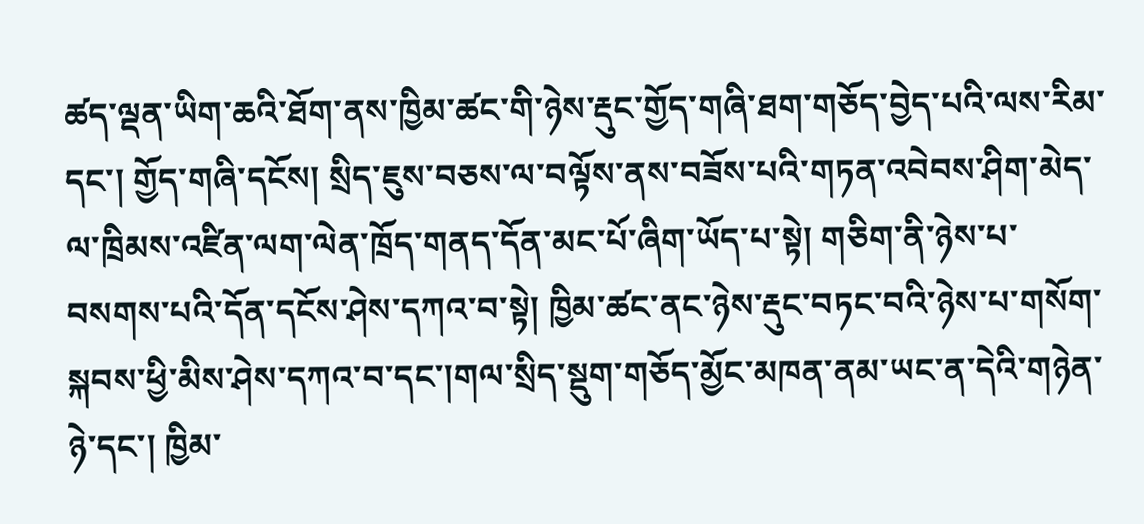ཚད་ལྡན་ཡིག་ཆའི་ཐོག་ནས་ཁྱིམ་ཚང་གི་ཉེས་རྡུང་གྱོད་གཞི་ཐག་གཅོད་བྱེད་པའི་ལས་རིམ་དང་། གྱོད་གཞི་དངོས། སྲིད་ཇུས་བཅས་ལ་བལྟོས་ནས་བཟོས་པའི་གཏན་འབེབས་ཤིག་མེད་ལ་ཁྲིམས་འཛིན་ལག་ལེན་ཁྲོད་གནད་དོན་མང་པོ་ཞིག་ཡོད་པ་སྟེ། གཅིག་ནི་ཉེས་པ་བསགས་པའི་དོན་དངོས་ཤེས་དཀའ་བ་སྟེ། ཁྱིམ་ཚང་ནང་ཉེས་རྡུང་བཏང་བའི་ཉེས་པ་གསོག་སྐབས་ཕྱི་མིས་ཤེས་དཀའ་བ་དང་།གལ་སྲིད་སྡུག་གཅོད་མྱོང་མཁན་ནམ་ཡང་ན་དེའི་གཉེན་ཉེ་དང་། ཁྱིམ་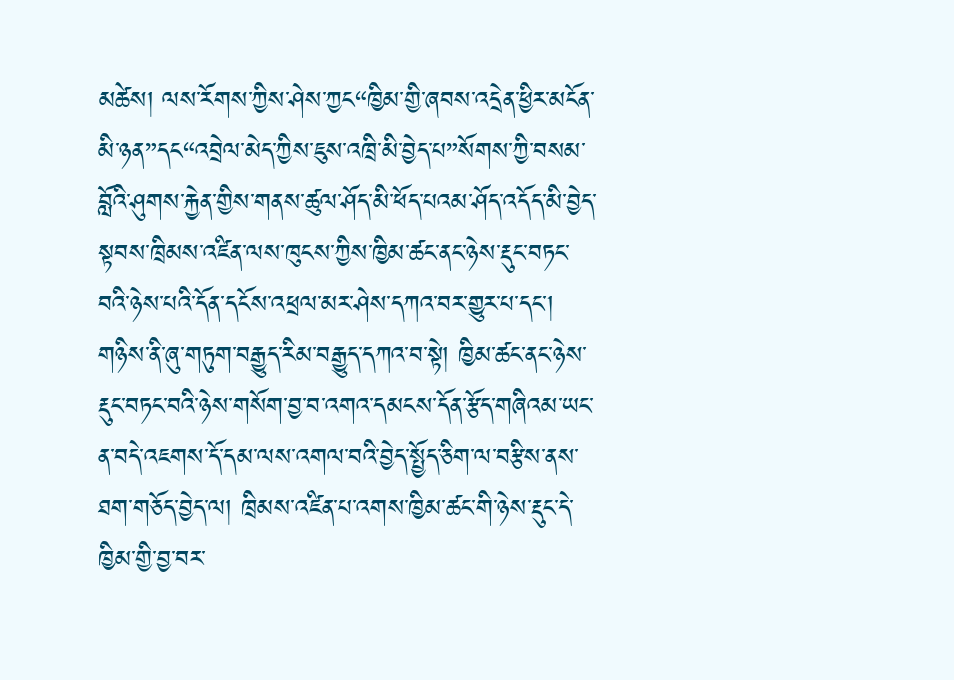མཚེས། ལས་རོགས་ཀྱིས་ཤེས་ཀྱང“ཁྱིམ་གྱི་ཞབས་འདྲེན་ཕྱིར་མངོན་མི་ཉན”དང“འབྲེལ་མེད་ཀྱིས་ཇུས་འཁྲི་མི་བྱེད་པ”སོགས་ཀྱི་བསམ་བློའི་ཤུགས་རྐྱེན་གྱིས་གནས་ཚུལ་ཤོད་མི་ཕོད་པའམ་ཤོད་འདོད་མི་བྱེད་སྟབས་ཁྲིམས་འཛིན་ལས་ཁུངས་ཀྱིས་ཁྱིམ་ཚང་ནང་ཉེས་རྡུང་བཏང་བའི་ཉེས་པའི་དོན་དངོས་འཕྲལ་མར་ཤེས་དཀའ་བར་གྱུར་པ་དང་། གཉིས་ནི་ཞུ་གཏུག་བརྒྱུད་རིམ་བརྒྱུད་དཀའ་བ་སྟེ། ཁྱིམ་ཚང་ནང་ཉེས་རྡུང་བཏང་བའི་ཉེས་གསོག་བྱ་བ་འགའ་དམངས་དོན་རྩོད་གཞིའམ་ཡང་ན་བདེ་འཇགས་དོ་དམ་ལས་འགལ་བའི་བྱེད་སྤྱོད་ཅིག་ལ་བརྩིས་ནས་ཐག་གཅོད་བྱེད་ལ། ཁྲིམས་འཛིན་པ་འགས་ཁྱིམ་ཚང་གི་ཉེས་རྡུང་དེ་ཁྱིམ་གྱི་བྱ་བར་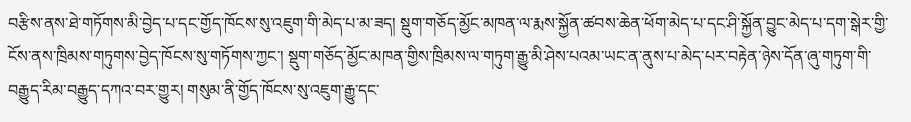བརྩིས་ནས་ཐེ་གཏོགས་མི་བྱེད་པ་དང་གྱོད་ཁོངས་སུ་འཇུག་གི་མེད་པ་མ་ཟད། སྡུག་གཅོད་མྱོང་མཁན་ལ་རྨས་སྐྱོན་ཚབས་ཆེན་ཕོག་མེད་པ་དང་ཤི་སྐྱོན་བྱུང་མེད་པ་དག་སྒེར་གྱི་ངོས་ནས་ཁྲིམས་གཏུགས་བྱེད་ཁོངས་སུ་གཏོགས་ཀྱང་། སྡུག་གཅོད་མྱོང་མཁན་གྱིས་ཁྲིམས་ལ་གཏུག་རྒྱུ་མི་ཤེས་པའམ་ཡང་ན་ནུས་པ་མེད་པར་བརྟེན་ཉེས་དོན་ཞུ་གཏུག་གི་བརྒྱུད་རིམ་བརྒྱུད་དཀའ་བར་གྱུར། གསུམ་ནི་གྱོད་ཁོངས་སུ་འཇུག་རྒྱུ་དང་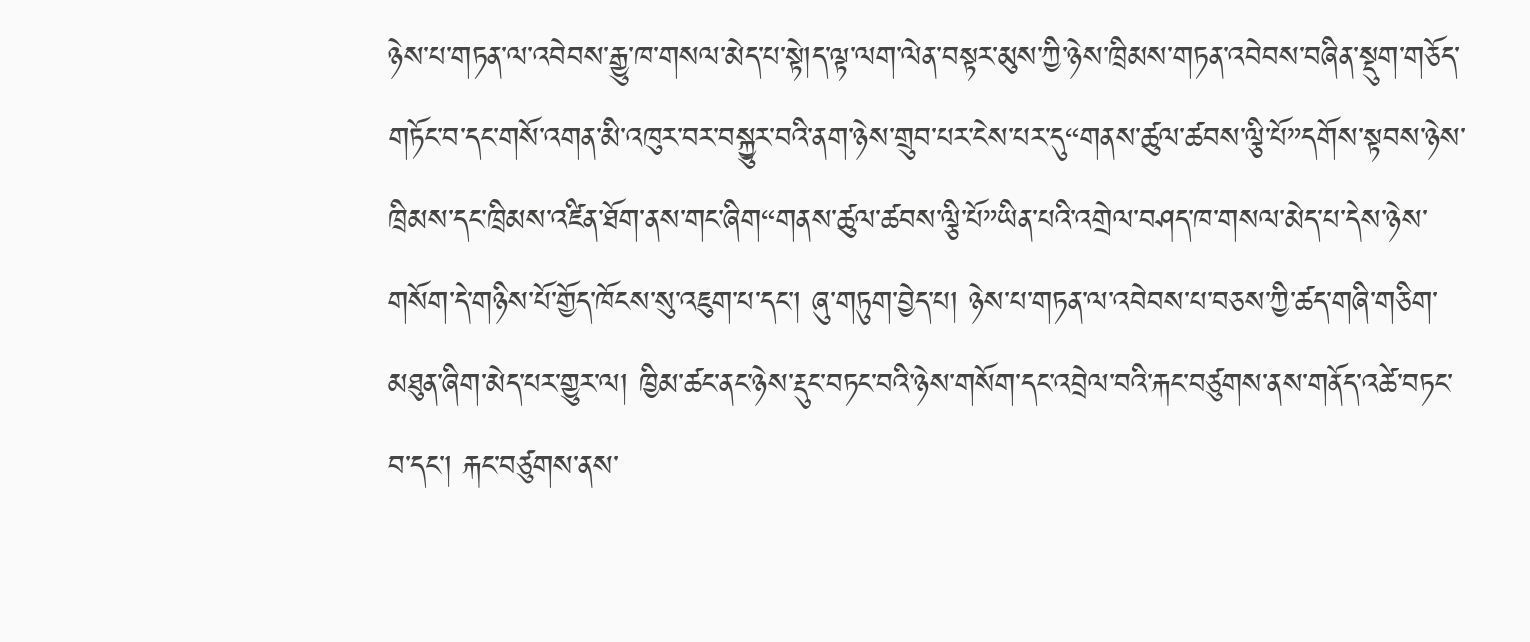ཉེས་པ་གཏན་ལ་འབེབས་རྒྱུ་ཁ་གསལ་མེད་པ་སྟེ།ད་ལྟ་ལག་ལེན་བསྟར་མུས་ཀྱི་ཉེས་ཁྲིམས་གཏན་འབེབས་བཞིན་སྡུག་གཅོད་གཏོང་བ་དང་གསོ་འགན་མི་འཁུར་བར་བསྐྱུར་བའི་ནག་ཉེས་གྲུབ་པར་ངེས་པར་དུ“གནས་ཚུལ་ཚབས་ལྕི་པོ”དགོས་སྟབས་ཉེས་ཁྲིམས་དང་ཁྲིམས་འཛིན་ཐོག་ནས་གང་ཞིག“གནས་ཚུལ་ཚབས་ལྕི་པོ”ཡིན་པའི་འགྲེལ་བཤད་ཁ་གསལ་མེད་པ་དེས་ཉེས་གསོག་དེ་གཉིས་པོ་གྱོད་ཁོངས་སུ་འཇུག་པ་དང་། ཞུ་གཏུག་བྱེད་པ། ཉེས་པ་གཏན་ལ་འབེབས་པ་བཅས་ཀྱི་ཚད་གཞི་གཅིག་མཐུན་ཞིག་མེད་པར་གྱུར་ལ། ཁྱིམ་ཚང་ནང་ཉེས་རྡུང་བཏང་བའི་ཉེས་གསོག་དང་འབྲེལ་བའི་རྐང་བཙུགས་ནས་གནོད་འཚེ་བཏང་བ་དང་། རྐང་བཙུགས་ནས་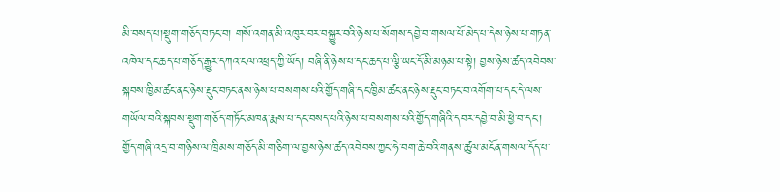མི་བསད་པ།སྡུག་གཅོད་བཏང་བ། གསོ་འགན་མི་འཁུར་བར་བསྐྱུར་བའི་ཉེས་པ་སོགས་དབྱེ་བ་གསལ་པོ་མེད་པ་དེས་ཉེས་པ་གཏན་འཁེལ་དང་ཆད་པ་གཅོད་རྒྱུར་དཀའ་ངལ་འཕྲད་ཀྱི་ཡོད། བཞི་ནི་ཉེས་པ་དང་ཆད་པ་ལྕི་ཡང་དོ་མི་མཉམ་པ་སྟེ། བྱས་ཉེས་ཚད་འབེབས་སྐབས་ཁྱིམ་ཚང་ནང་ཉེས་རྡུང་བཏང་ནས་ཉེས་པ་བསགས་པའི་གྱོད་གཞི་དང་ཁྱིམ་ཚང་ནང་ཉེས་རྡུང་བཏང་བ་འགོག་པ་དང་དེ་ལས་གཡོལ་བའི་སྐབས་སྡུག་གཅོད་གཏོང་མཁན་རྨས་པ་དང་བསད་པའི་ཉེས་པ་བསགས་པའི་གྱོད་གཞིའི་དབར་དབྱེ་བ་མི་ཕྱེ་བ་དང་། གྱོད་གཞི་འདྲ་བ་གཉིས་ལ་ཁྲིམས་གཅོད་མི་གཅིག་ལ་བྱས་ཉེས་ཚད་འབེབས་ཀྱང་ཧེ་བག་ཆེ་བའི་གནས་ཚུལ་མངོན་གསལ་དོད་པ་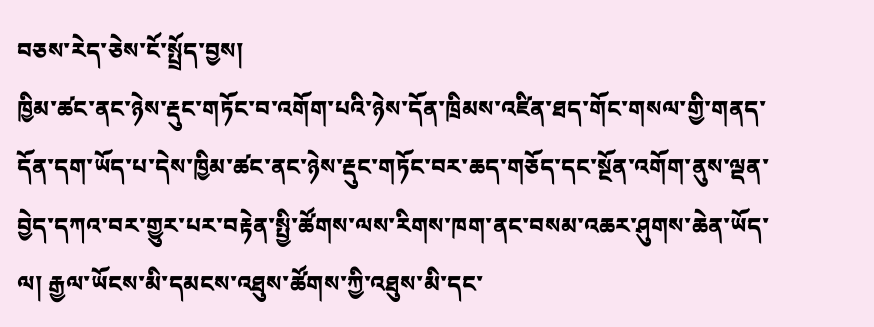བཅས་རེད་ཅེས་ངོ་སྤྲོད་བྱས།
ཁྱིམ་ཚང་ནང་ཉེས་རྡུང་གཏོང་བ་འགོག་པའི་ཉེས་དོན་ཁྲིམས་འཛིན་ཐད་གོང་གསལ་གྱི་གནད་དོན་དག་ཡོད་པ་དེས་ཁྱིམ་ཚང་ནང་ཉེས་རྡུང་གཏོང་བར་ཆད་གཅོད་དང་སྔོན་འགོག་ནུས་ལྡན་བྱེད་དཀའ་བར་གྱུར་པར་བརྟེན་སྤྱི་ཚོགས་ལས་རིགས་ཁག་ནང་བསམ་འཆར་ཤུགས་ཆེན་ཡོད་ལ། རྒྱལ་ཡོངས་མི་དམངས་འཐུས་ཚོགས་ཀྱི་འཐུས་མི་དང་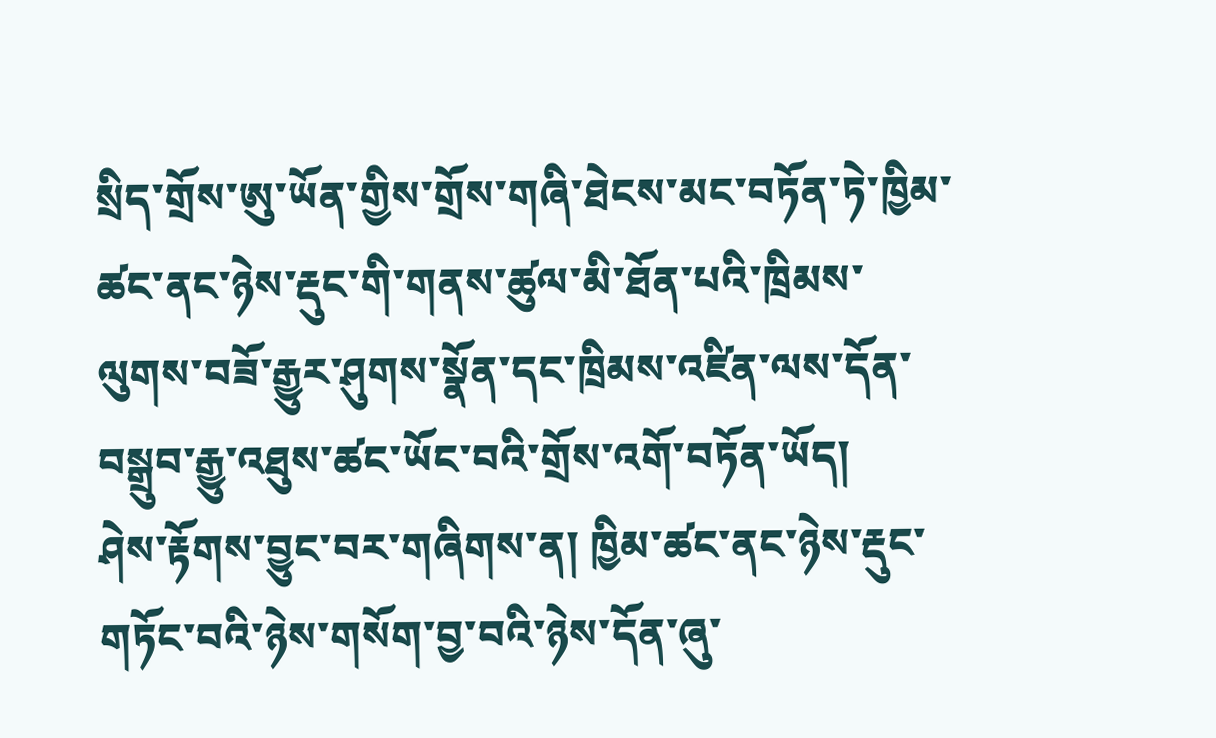སྲིད་གྲོས་ཨུ་ཡོན་གྱིས་གྲོས་གཞི་ཐེངས་མང་བཏོན་ཏེ་ཁྱིམ་ཚང་ནང་ཉེས་རྡུང་གི་གནས་ཚུལ་མི་ཐོན་པའི་ཁྲིམས་ལུགས་བཟོ་རྒྱུར་ཤུགས་སྣོན་དང་ཁྲིམས་འཛིན་ལས་དོན་བསྒྲུབ་རྒྱུ་འཐུས་ཚང་ཡོང་བའི་གྲོས་འགོ་བཏོན་ཡོད།
ཤེས་རྟོགས་བྱུང་བར་གཞིགས་ན། ཁྱིམ་ཚང་ནང་ཉེས་རྡུང་གཏོང་བའི་ཉེས་གསོག་བྱ་བའི་ཉེས་དོན་ཞུ་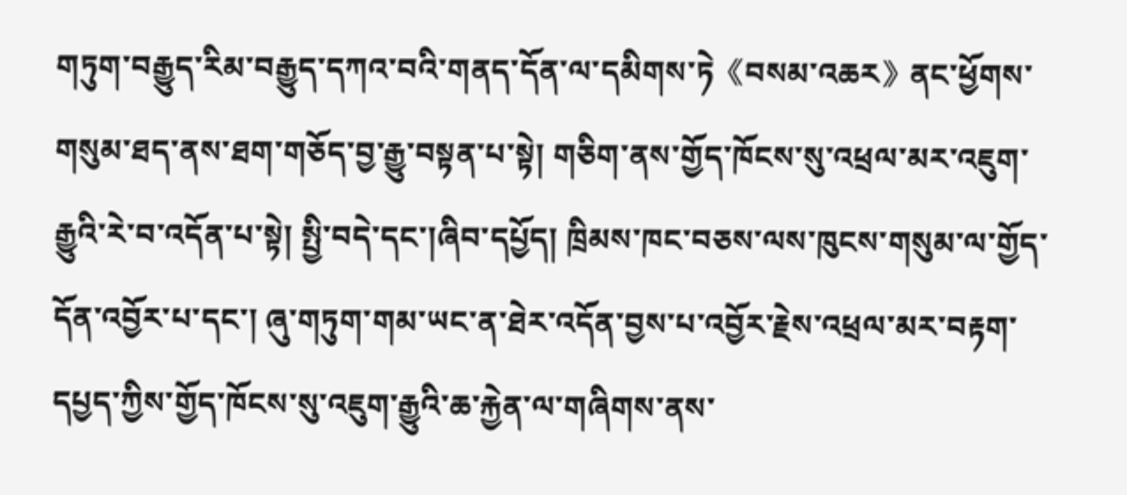གཏུག་བརྒྱུད་རིམ་བརྒྱུད་དཀའ་བའི་གནད་དོན་ལ་དམིགས་ཏེ《བསམ་འཆར》ནང་ཕྱོགས་གསུམ་ཐད་ནས་ཐག་གཅོད་བྱ་རྒྱུ་བསྟན་པ་སྟེ། གཅིག་ནས་གྱོད་ཁོངས་སུ་འཕྲལ་མར་འཇུག་རྒྱུའི་རེ་བ་འདོན་པ་སྟེ། སྤྱི་བདེ་དང་།ཞིབ་དཔྱོད། ཁྲིམས་ཁང་བཅས་ལས་ཁུངས་གསུམ་ལ་གྱོད་དོན་འབྱོར་པ་དང་། ཞུ་གཏུག་གམ་ཡང་ན་ཐེར་འདོན་བྱས་པ་འབྱོར་རྗེས་འཕྲལ་མར་བརྟག་དཔྱད་ཀྱིས་གྱོད་ཁོངས་སུ་འཇུག་རྒྱུའི་ཆ་རྐྱེན་ལ་གཞིགས་ནས་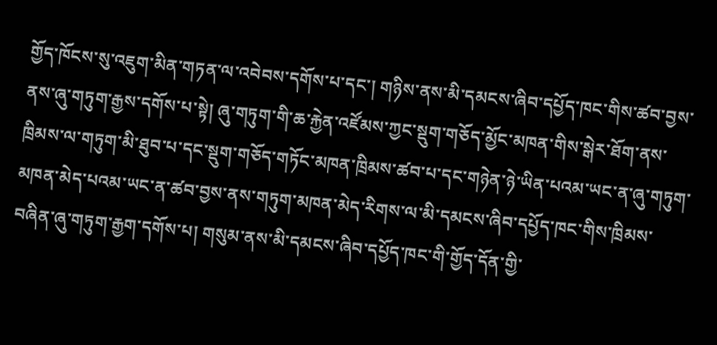གྱོད་ཁོངས་སུ་འཇུག་མིན་གཏན་ལ་འབེབས་དགོས་པ་དང་། གཉིས་ནས་མི་དམངས་ཞིབ་དཔྱོད་ཁང་གིས་ཚབ་བྱས་ནས་ཞུ་གཏུག་རྒྱས་དགོས་པ་སྟེ། ཞུ་གཏུག་གི་ཆ་རྐྱེན་འཛོམས་ཀྱང་སྡུག་གཅོད་མྱོང་མཁན་གིས་སྒེར་ཐོག་ནས་ཁྲིམས་ལ་གཏུག་མི་ཐུབ་པ་དང་སྡུག་གཅོད་གཏོང་མཁན་ཁྲིམས་ཚབ་པ་དང་གཉེན་ཉེ་ཡིན་པའམ་ཡང་ན་ཞུ་གཏུག་མཁན་མེད་པའམ་ཡང་ན་ཚབ་བྱས་ནས་གཏུག་མཁན་མེད་རིགས་ལ་མི་དམངས་ཞིབ་དཔྱོད་ཁང་གིས་ཁྲིམས་བཞིན་ཞུ་གཏུག་རྒྱག་དགོས་པ། གསུམ་ནས་མི་དམངས་ཞིབ་དཔྱོད་ཁང་གི་གྱོད་དོན་གྱི་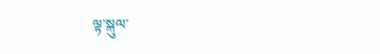ལྟ་སྐུལ་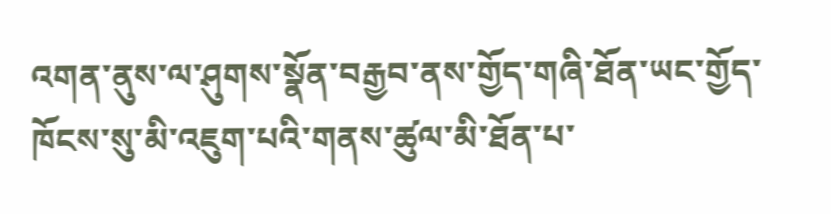འགན་ནུས་ལ་ཤུགས་སྣོན་བརྒྱབ་ནས་གྱོད་གཞི་ཐོན་ཡང་གྱོད་ཁོངས་སུ་མི་འཇུག་པའི་གནས་ཚུལ་མི་ཐོན་པ་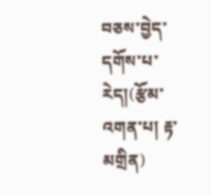བཅས་བྱེད་དགོས་པ་རེད།(རྩོམ་འགན་པ། རྟ་མགྲིན)